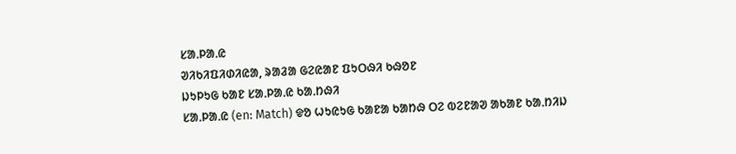ᱥᱟᱹᱞᱟᱹᱭ
ᱣᱤᱠᱤᱯᱤᱰᱤᱭᱟ, ᱨᱟᱲᱟ ᱜᱮᱭᱟᱱ ᱯᱩᱛᱷᱤ ᱠᱷᱚᱱ
ᱡᱩᱞᱩᱜ ᱠᱟᱱ ᱥᱟᱹᱞᱟᱹᱭ ᱠᱟᱹᱴᱷᱤ
ᱥᱟᱹᱞᱟᱹᱭ (en: Match) ᱫᱚ ᱦᱩᱭᱩᱜ ᱠᱟᱱᱟ ᱠᱟᱴᱷ ᱛᱮ ᱵᱮᱱᱟᱣ ᱟᱠᱟᱱ ᱠᱟᱹᱴᱤᱡ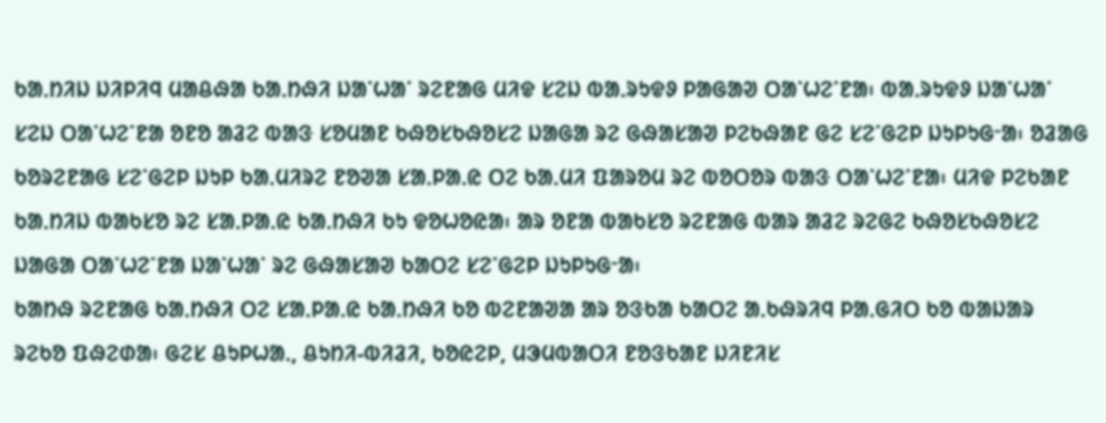ᱠᱟᱹᱴᱤᱡ ᱡᱤᱞᱤᱧ ᱢᱟᱪᱷᱟ ᱠᱟᱹᱴᱷᱤ ᱡᱟᱸᱦᱟᱸ ᱨᱮᱱᱟᱜ ᱢᱤᱫ ᱥᱮᱡ ᱵᱟᱹᱨᱩᱫᱽ ᱞᱟᱜᱟᱣ ᱛᱟᱸᱦᱮᱸᱱᱟ᱾ ᱵᱟᱹᱨᱩᱫᱽ ᱡᱟᱸᱦᱟᱸ ᱥᱮᱡ ᱛᱟᱸᱦᱮᱸᱱᱟ ᱚᱱᱚ ᱟᱲᱮ ᱵᱟᱝ ᱥᱚᱢᱟᱱ ᱠᱷᱚᱥᱠᱷᱚᱥᱮ ᱡᱟᱜᱟ ᱨᱮ ᱜᱷᱟᱥᱟᱣ ᱞᱮᱠᱷᱟᱱ ᱜᱮ ᱥᱮᱸᱜᱮᱞ ᱡᱩᱞᱩᱜᱼᱟ᱾ ᱚᱲᱟᱜ ᱠᱚᱨᱮᱱᱟᱜ ᱥᱮᱸᱜᱮᱞ ᱡᱩᱞ ᱠᱟᱹᱢᱤᱨᱮ ᱱᱚᱣᱟ ᱥᱟᱹᱞᱟᱹᱭ ᱛᱮ ᱠᱟᱹᱢᱤ ᱯᱟᱨᱚᱢ ᱨᱮ ᱵᱚᱛᱚᱨ ᱵᱟᱝ ᱛᱟᱸᱦᱮᱸᱱᱟ᱾ ᱢᱤᱫ ᱞᱮᱠᱟᱱ ᱠᱟᱹᱴᱤᱡ ᱵᱟᱠᱥᱚ ᱨᱮ ᱥᱟᱹᱞᱟᱹᱭ ᱠᱟᱹᱴᱷᱤ ᱠᱩ ᱫᱚᱦᱚᱭᱟ᱾ ᱟᱨ ᱚᱱᱟ ᱵᱟᱠᱥᱚ ᱨᱮᱱᱟᱜ ᱵᱟᱨ ᱟᱲᱮ ᱨᱮᱜᱮ ᱠᱷᱚᱥᱠᱷᱚᱥᱮ ᱡᱟᱜᱟ ᱛᱟᱸᱦᱮᱸᱱᱟ ᱡᱟᱸᱦᱟᱸ ᱨᱮ ᱜᱷᱟᱥᱟᱣ ᱠᱟᱛᱮ ᱥᱮᱸᱜᱮᱞ ᱡᱩᱞᱩᱜᱼᱟ᱾
ᱠᱟᱴᱷ ᱨᱮᱱᱟᱜ ᱠᱟᱹᱴᱷᱤ ᱛᱮ ᱥᱟᱹᱞᱟᱹᱭ ᱠᱟᱹᱴᱷᱤ ᱠᱚ ᱵᱮᱱᱟᱣᱟ ᱟᱨ ᱚᱝᱠᱟ ᱠᱟᱛᱮ ᱟᱹᱠᱷᱨᱤᱧ ᱞᱟᱹᱜᱤᱛ ᱠᱚ ᱵᱟᱡᱟᱨ ᱨᱮᱠᱚ ᱯᱷᱮᱰᱟ᱾ ᱜᱮᱥ ᱪᱩᱞᱦᱟᱹ, ᱪᱩᱴᱤ-ᱵᱤᱲᱤ, ᱠᱚᱭᱮᱞ, ᱢᱳᱢᱵᱟᱛᱤ ᱱᱚᱝᱠᱟᱱ ᱡᱤᱱᱤᱥ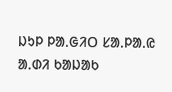ᱡᱩᱞ ᱞᱟᱹᱜᱤᱛ ᱥᱟᱹᱞᱟᱹᱭ ᱟᱹᱰᱤ ᱠᱟᱡᱟᱠ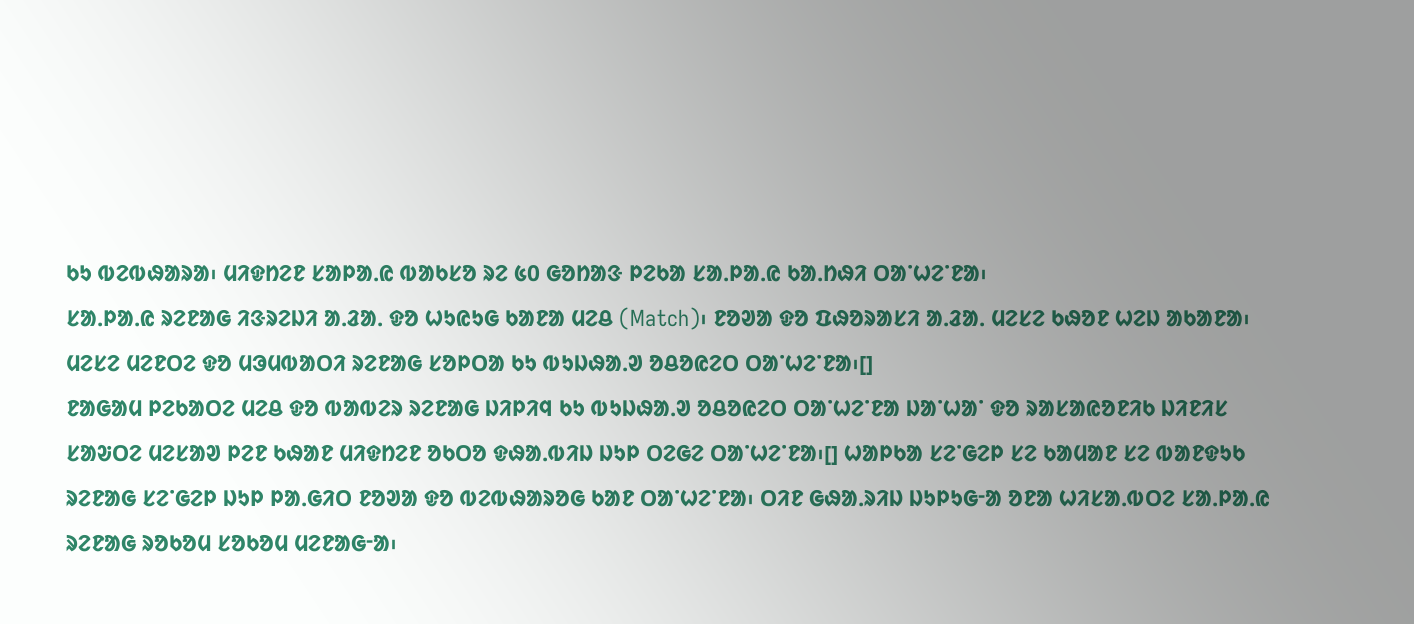ᱠᱩ ᱵᱮᱵᱷᱟᱨᱟ᱾ ᱢᱤᱫᱴᱮᱱ ᱥᱟᱞᱟᱹᱭ ᱵᱟᱠᱥᱚ ᱨᱮ ᱕᱐ ᱜᱚᱴᱟᱝ ᱞᱮᱠᱟ ᱥᱟᱹᱞᱟᱹᱭ ᱠᱟᱹᱴᱷᱤ ᱛᱟᱸᱦᱮᱸᱱᱟ᱾
ᱥᱟᱹᱞᱟᱹᱭ ᱨᱮᱱᱟᱜ ᱤᱝᱨᱮᱡᱤ ᱟᱹᱲᱟᱹ ᱫᱚ ᱦᱩᱭᱩᱜ ᱠᱟᱱᱟ ᱢᱮᱪ (Match)᱾ ᱱᱚᱣᱟ ᱫᱚ ᱯᱷᱚᱨᱟᱥᱤ ᱟᱹᱲᱟᱹ ᱢᱮᱥᱮ ᱠᱷᱚᱱ ᱦᱮᱡ ᱟᱠᱟᱱᱟ᱾ ᱢᱮᱥᱮ ᱢᱮᱱᱛᱮ ᱫᱚ ᱢᱳᱢᱵᱟᱛᱤ ᱨᱮᱱᱟᱜ ᱥᱚᱞᱛᱟ ᱠᱩ ᱵᱩᱡᱷᱟᱹᱣ ᱚᱪᱚᱭᱮᱛ ᱛᱟᱸᱦᱮᱸᱱᱟ᱾[]
ᱱᱟᱜᱟᱢ ᱞᱮᱠᱟᱛᱮ ᱢᱮᱪ ᱫᱚ ᱵᱟᱵᱮᱨ ᱨᱮᱱᱟᱜ ᱡᱤᱞᱤᱧ ᱠᱩ ᱵᱩᱡᱷᱟᱹᱣ ᱚᱪᱚᱭᱮᱛ ᱛᱟᱸᱦᱮᱸᱱᱟ ᱡᱟᱸᱦᱟᱸ ᱫᱚ ᱨᱟᱥᱟᱭᱚᱱᱤᱠ ᱡᱤᱱᱤᱥ ᱥᱟᱶᱛᱮ ᱢᱮᱥᱟᱣ ᱞᱮᱱ ᱠᱷᱟᱱ ᱢᱤᱫᱴᱮᱱ ᱚᱠᱛᱚ ᱫᱷᱟᱹᱵᱤᱡ ᱡᱩᱞ ᱛᱮᱜᱮ ᱛᱟᱸᱦᱮᱸᱱᱟ᱾[] ᱦᱟᱞᱠᱟ ᱥᱮᱸᱜᱮᱞ ᱥᱮ ᱠᱟᱢᱟᱱ ᱥᱮ ᱵᱟᱱᱫᱩᱠ ᱨᱮᱱᱟᱜ ᱥᱮᱸᱜᱮᱞ ᱡᱩᱞ ᱞᱟᱹᱜᱤᱛ ᱱᱚᱣᱟ ᱫᱚ ᱵᱮᱵᱷᱟᱨᱚᱜ ᱠᱟᱱ ᱛᱟᱸᱦᱮᱸᱱᱟ᱾ ᱛᱤᱱ ᱜᱷᱟᱹᱨᱤᱡ ᱡᱩᱞᱩᱜᱼᱟ ᱚᱱᱟ ᱦᱤᱥᱟᱹᱵᱛᱮ ᱥᱟᱹᱞᱟᱹᱭ ᱨᱮᱱᱟᱜ ᱨᱚᱠᱚᱢ ᱥᱚᱠᱚᱢ ᱢᱮᱱᱟᱜᱼᱟ᱾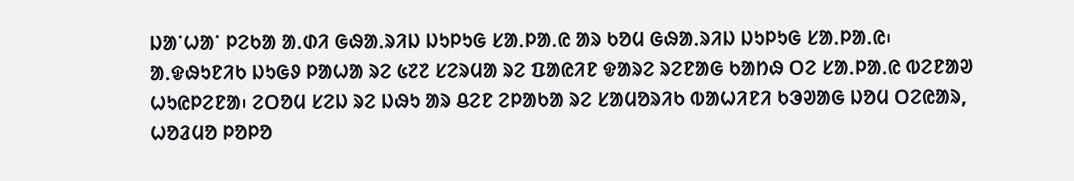ᱡᱟᱸᱦᱟᱸ ᱞᱮᱠᱟ ᱟᱹᱰᱤ ᱜᱷᱟᱹᱨᱤᱡ ᱡᱩᱞᱩᱜ ᱥᱟᱹᱞᱟᱹᱭ ᱟᱨ ᱠᱚᱢ ᱜᱷᱟᱹᱨᱤᱡ ᱡᱩᱞᱩᱜ ᱥᱟᱹᱞᱟᱹᱭ᱾
ᱟᱹᱫᱷᱩᱱᱤᱠ ᱡᱩᱜᱽ ᱞᱟᱦᱟ ᱨᱮ ᱕᱗᱗ ᱥᱮᱨᱢᱟ ᱨᱮ ᱯᱟᱭᱤᱱ ᱫᱟᱨᱮ ᱨᱮᱱᱟᱜ ᱠᱟᱴᱷ ᱛᱮ ᱥᱟᱹᱞᱟᱹᱭ ᱵᱮᱱᱟᱣ ᱦᱩᱭᱞᱮᱱᱟ᱾ ᱮᱛᱚᱢ ᱥᱮᱡ ᱨᱮ ᱡᱷᱩ ᱟᱨ ᱪᱮᱱ ᱮᱞᱟᱠᱟ ᱨᱮ ᱥᱟᱢᱚᱨᱤᱠ ᱵᱟᱦᱤᱱᱤ ᱠᱳᱣᱟᱜ ᱡᱚᱢ ᱛᱮᱭᱟᱨ, ᱦᱚᱲᱢᱚ ᱞᱚᱞᱚ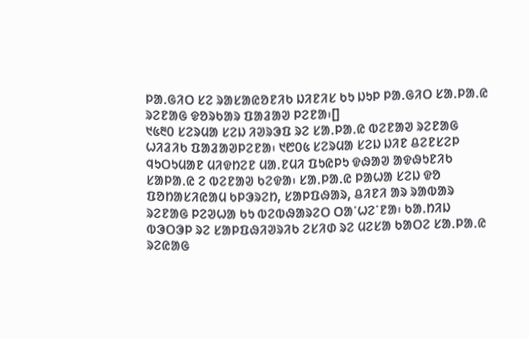ᱞᱟᱹᱜᱤᱛ ᱥᱮ ᱨᱟᱥᱟᱭᱚᱱᱤᱠ ᱡᱤᱱᱤᱥ ᱠᱩ ᱡᱩᱞ ᱞᱟᱹᱜᱤᱛ ᱥᱟᱹᱞᱟᱹᱭ ᱨᱮᱱᱟᱜ ᱫᱚᱨᱠᱟᱨ ᱯᱟᱲᱟᱣ ᱞᱮᱱᱟ᱾[]
᱑᱕᱓᱐ ᱥᱮᱨᱢᱟ ᱥᱮᱡ ᱤᱣᱨᱳᱯ ᱨᱮ ᱥᱟᱹᱞᱟᱹᱭ ᱵᱮᱱᱟᱣ ᱨᱮᱱᱟᱜ ᱦᱤᱲᱤᱠ ᱯᱟᱲᱟᱣᱞᱮᱱᱟ᱾ ᱑᱘᱐᱕ ᱥᱮᱨᱢᱟ ᱥᱮᱡ ᱡᱤᱱ ᱪᱮᱱᱥᱮᱞ ᱧᱩᱛᱩᱢᱟᱱ ᱢᱤᱫᱴᱮᱱ ᱢᱟᱹᱱᱢᱤ ᱯᱩᱭᱞᱩ ᱫᱷᱟᱣ ᱟᱫᱷᱩᱱᱤᱠ ᱥᱟᱞᱟᱹᱭ ᱮ ᱵᱮᱱᱟᱣ ᱠᱮᱫᱟ᱾ ᱥᱟᱹᱞᱟᱹᱭ ᱞᱟᱦᱟ ᱥᱮᱡ ᱫᱚ ᱯᱚᱴᱟᱥᱤᱭᱟᱢ ᱠᱞᱳᱨᱮᱴ, ᱥᱟᱞᱯᱷᱟᱨ, ᱪᱤᱱᱤ ᱟᱨ ᱨᱟᱵᱟᱨ ᱨᱮᱱᱟᱜ ᱞᱮᱣᱦᱟ ᱠᱩ ᱵᱮᱵᱷᱟᱨᱮᱛ ᱛᱟᱸᱦᱮᱸᱱᱟ᱾ ᱠᱟᱹᱴᱤᱡ ᱵᱳᱛᱳᱞ ᱨᱮ ᱥᱟᱞᱯᱷᱤᱣᱨᱤᱠ ᱮᱥᱤᱰ ᱨᱮ ᱢᱮᱥᱟ ᱠᱟᱛᱮ ᱥᱟᱹᱞᱟᱹᱭ ᱨᱮᱭᱟᱜ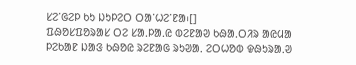ᱥᱮᱸᱜᱮᱞ ᱠᱩ ᱡᱩᱞᱮᱛ ᱛᱟᱸᱦᱮᱸᱱᱟ᱾[]
ᱯᱷᱚᱥᱯᱚᱨᱟᱥ ᱛᱮ ᱥᱟᱹᱞᱟᱹᱭ ᱵᱮᱱᱟᱣ ᱠᱷᱟᱹᱛᱤᱨ ᱟᱭᱢᱟ ᱞᱮᱠᱟᱱ ᱡᱟᱝ ᱠᱷᱚᱭ ᱨᱮᱱᱟᱜ ᱨᱩᱣᱟᱹ ᱮᱛᱦᱚᱵ ᱫᱷᱩᱨᱟᱹᱣ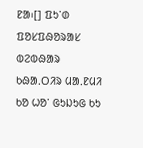ᱱᱟ᱾[] ᱯᱩᱸᱰ ᱯᱚᱥᱯᱷᱚᱨᱟᱥ ᱵᱮᱵᱷᱟᱨ ᱠᱷᱟᱹᱛᱤᱨ ᱢᱟᱹᱱᱢᱤ ᱠᱚ ᱦᱚᱸ ᱜᱩᱡᱩᱜ ᱠᱩ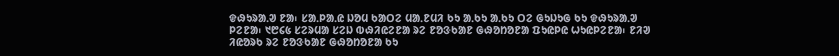ᱫᱷᱩᱨᱟᱹᱣ ᱱᱟ᱾ ᱥᱟᱹᱞᱟᱹᱭ ᱡᱚᱢ ᱠᱟᱛᱮ ᱢᱟᱹᱱᱢᱤ ᱠᱩ ᱟᱹᱠᱩ ᱟᱹᱠᱩ ᱛᱮ ᱜᱩᱡᱩᱜ ᱠᱩ ᱫᱷᱩᱨᱟᱹᱣ ᱞᱮᱱᱟ᱾ ᱑᱘᱔᱕ ᱥᱮᱨᱢᱟ ᱥᱮᱡ ᱵᱷᱤᱭᱮᱱᱟ ᱨᱮ ᱱᱚᱝᱠᱟᱱ ᱜᱷᱚᱴᱚᱱᱟ ᱯᱩᱭᱞᱭ ᱦᱩᱭᱞᱮᱱᱟ᱾ ᱱᱤᱣ ᱤᱭᱚᱨᱠ ᱨᱮ ᱱᱚᱝᱠᱟᱱ ᱜᱷᱚᱴᱚᱱᱟ ᱠᱩ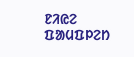ᱱᱤᱭᱮ ᱯᱟᱢᱯᱞᱮᱴ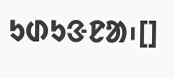ᱩᱰᱩᱝᱱᱟ᱾[]